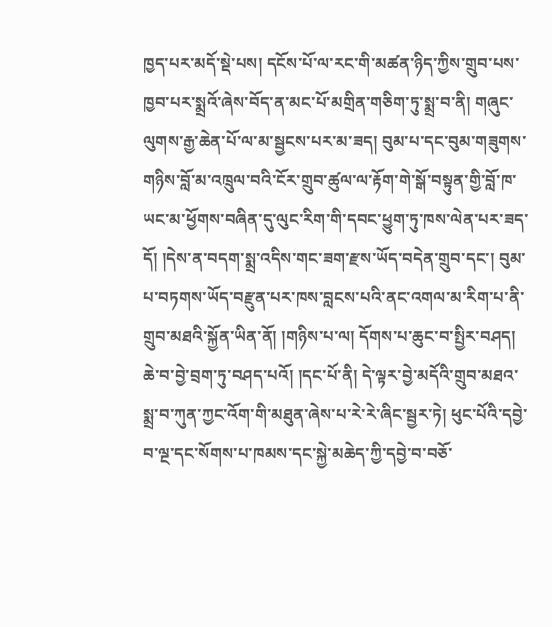ཁྱད་པར་མདོ་སྡེ་པས། དངོས་པོ་ལ་རང་གི་མཚན་ཉིད་ཀྱིས་གྲུབ་པས་ཁྱབ་པར་སྨྲའོ་ཞེས་བོད་ན་མང་པོ་མགྲིན་གཅིག་ཏུ་སྨྲ་བ་ནི། གཞུང་ལུགས་རྒྱ་ཆེན་པོ་ལ་མ་སྦྱངས་པར་མ་ཟད། བུམ་པ་དང་བུམ་གཟུགས་གཉིས་བློ་མ་འཁྲུལ་བའི་ངོར་གྲུབ་ཚུལ་ལ་རྟོག་གེ་སྒོ་བསྟུན་གྱི་བློ་ཁ་ཡང་མ་ཕྱོགས་བཞིན་དུ་ལུང་རིག་གི་དབང་ཕྱུག་ཏུ་ཁས་ལེན་པར་ཟད་དོ། །དེས་ན་བདག་སྨྲ་འདིས་གང་ཟག་རྫས་ཡོད་བདེན་གྲུབ་དང་། བུམ་པ་བཏགས་ཡོད་བརྫུན་པར་ཁས་བླངས་པའི་ནང་འགལ་མ་རིག་པ་ནི་གྲུབ་མཐའི་སྐྱོན་ཡིན་ནོ། །གཉིས་པ་ལ། དོགས་པ་ཆུང་བ་སྤྱིར་བཤད། ཆེ་བ་བྱེ་བྲག་ཏུ་བཤད་པའོ། །དང་པོ་ནི། དེ་ལྟར་བྱེ་མདོའི་གྲུབ་མཐའ་སྨྲ་བ་ཀུན་ཀྱང་འོག་གི་མཐུན་ཞེས་པ་རེ་རེ་ཞིང་སྦྱར་ཏེ། ཕུང་པོའི་དབྱེ་བ་ལྔ་དང་སོགས་པ་ཁམས་དང་སྐྱེ་མཆེད་ཀྱི་དབྱེ་བ་བཅོ་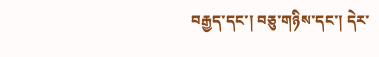བརྒྱད་དང་། བཅུ་གཉིས་དང་། དེར་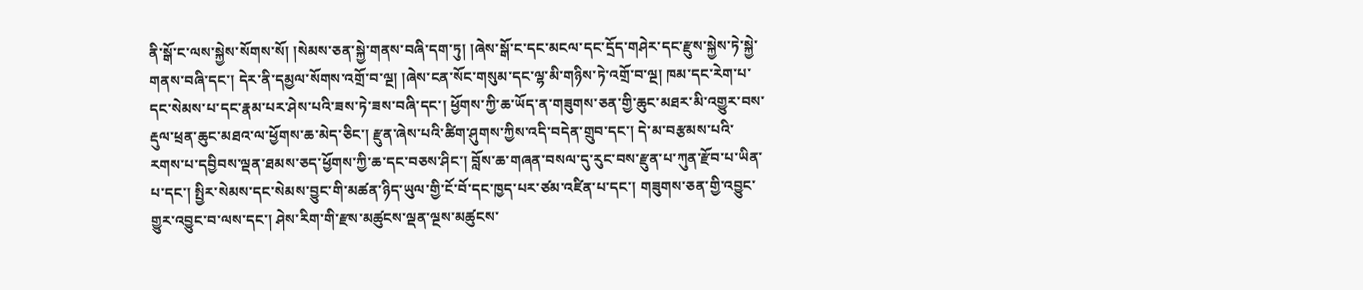ནི་སྒོ་ང་ལས་སྐྱེས་སོགས་སོ། །སེམས་ཅན་སྐྱེ་གནས་བཞི་དག་ཏུ། །ཞེས་སྒོ་ང་དང་མངལ་དང་དྲོད་གཤེར་དང་རྫུས་སྐྱེས་ཏེ་སྐྱེ་གནས་བཞི་དང་། དེར་ནི་དམྱལ་སོགས་འགྲོ་བ་ལྔ། །ཞེས་ངན་སོང་གསུམ་དང་ལྷ་མི་གཉིས་ཏེ་འགྲོ་བ་ལྔ། ཁམ་དང་རེག་པ་དང་སེམས་པ་དང་རྣམ་པར་ཤེས་པའི་ཟས་ཏེ་ཟས་བཞི་དང་། ཕྱོགས་ཀྱི་ཆ་ཡོད་ན་གཟུགས་ཅན་གྱི་ཆུང་མཐར་མི་འགྱུར་བས་རྡུལ་ཕྲན་ཆུང་མཐའ་ལ་ཕྱོགས་ཆ་མེད་ཅིང་། རྫུན་ཞེས་པའི་ཚིག་ཤུགས་ཀྱིས་འདི་བདེན་གྲུབ་དང་། དེ་མ་བརྩམས་པའི་རགས་པ་དབྱིབས་ལྡན་ཐམས་ཅད་ཕྱོགས་ཀྱི་ཆ་དང་བཅས་ཤིང་། བློས་ཆ་གཞན་བསལ་དུ་རུང་བས་རྫུན་པ་ཀུན་རྫོབ་པ་ཡིན་པ་དང་། སྤྱིར་སེམས་དང་སེམས་བྱུང་གི་མཚན་ཉིད་ཡུལ་གྱི་ངོ་བོ་དང་ཁྱད་པར་ཙམ་འཛིན་པ་དང་། གཟུགས་ཅན་གྱི་འབྱུང་གྱུར་འབྱུང་བ་ལས་དང་། ཤེས་རིག་གི་རྫས་མཚུངས་ལྡན་ལྔས་མཚུངས་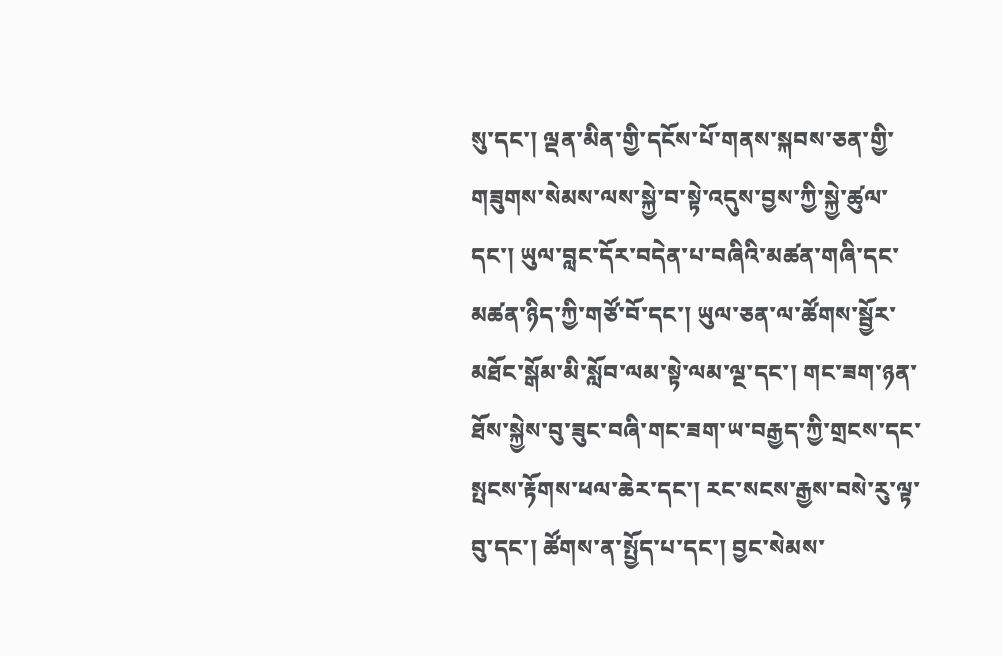སུ་དང་། ལྡན་མིན་གྱི་དངོས་པོ་གནས་སྐབས་ཅན་གྱི་གཟུགས་སེམས་ལས་སྐྱེ་བ་སྟེ་འདུས་བྱས་ཀྱི་སྐྱེ་ཚུལ་དང་། ཡུལ་བླང་དོར་བདེན་པ་བཞིའི་མཚན་གཞི་དང་མཚན་ཉིད་ཀྱི་གཙོ་བོ་དང་། ཡུལ་ཅན་ལ་ཚོགས་སྦྱོར་མཐོང་སྒོམ་མི་སློབ་ལམ་སྟེ་ལམ་ལྔ་དང་། གང་ཟག་ཉན་ཐོས་སྐྱེས་བུ་ཟུང་བཞི་གང་ཟག་ཡ་བརྒྱད་ཀྱི་གྲངས་དང་སྤངས་རྟོགས་ཕལ་ཆེར་དང་། རང་སངས་རྒྱས་བསེ་རུ་ལྟ་བུ་དང་། ཚོགས་ན་སྤྱོད་པ་དང་། བྱང་སེམས་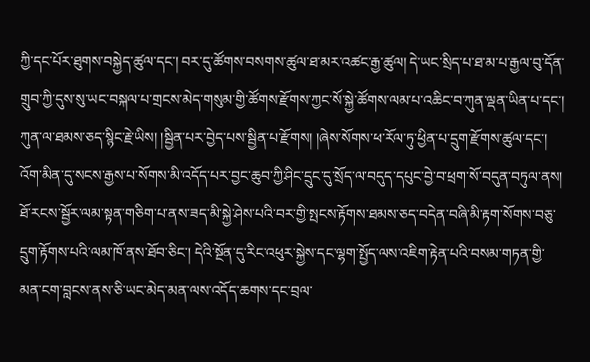ཀྱི་དང་པོར་ཐུགས་བསྐྱེད་ཚུལ་དང་། བར་དུ་ཚོགས་བསགས་ཚུལ་ཐ་མར་འཚང་རྒྱ་ཚུལ། དེ་ཡང་སྲིད་པ་ཐ་མ་པ་རྒྱལ་བུ་དོན་གྲུབ་ཀྱི་དུས་སུ་ཡང་བསྐལ་པ་གྲངས་མེད་གསུམ་གྱི་ཚོགས་རྫོགས་ཀྱང་སོ་སྐྱེ་ཚོགས་ལམ་པ་འཆིང་བ་ཀུན་ལྡན་ཡིན་པ་དང་། ཀུན་ལ་ཐམས་ཅད་སྙིང་རྗེ་ཡིས། །སྦྱིན་པར་བྱེད་པས་སྦྱིན་པ་རྫོགས། །ཞེས་སོགས་ཕ་རོལ་ཏུ་ཕྱིན་པ་དྲུག་རྫོགས་ཚུལ་དང་། འོག་མིན་དུ་སངས་རྒྱས་པ་སོགས་མི་འདོད་པར་བྱང་ཆུབ་ཀྱི་ཤིང་དྲུང་དུ་སྲོད་ལ་བདུད་དཔུང་བྱེ་བ་ཕྲག་སོ་བདུན་བཏུལ་ནས། ཐོ་རངས་སྦྱོར་ལམ་སྟན་གཅིག་པ་ནས་ཟད་མི་སྐྱེ་ཤེས་པའི་བར་གྱི་སྤངས་རྟོགས་ཐམས་ཅད་བདེན་བཞི་མི་རྟག་སོགས་བཅུ་དྲུག་རྟོགས་པའི་ལམ་ཁོ་ནས་ཐོབ་ཅིང་། དེའི་སྔོན་དུ་རིང་འཕུར་སྐྱེས་དང་ལྷག་སྤྱོད་ལས་འཇིག་རྟེན་པའི་བསམ་གཏན་གྱི་མན་ངག་བླངས་ནས་ཅི་ཡང་མེད་མན་ལས་འདོད་ཆགས་དང་བྲལ་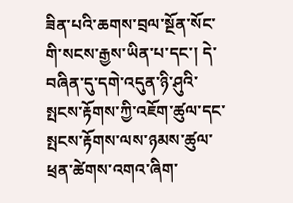ཟིན་པའི་ཆགས་བྲལ་སྔོན་སོང་གི་སངས་རྒྱས་ཡིན་པ་དང་། དེ་བཞིན་དུ་དགེ་འདུན་ཉི་ཤུའི་སྤངས་རྟོགས་ཀྱི་འཇོག་ཚུལ་དང་སྤངས་རྟོགས་ལས་ཉམས་ཚུལ་ཕྲན་ཚེགས་འགའ་ཞིག་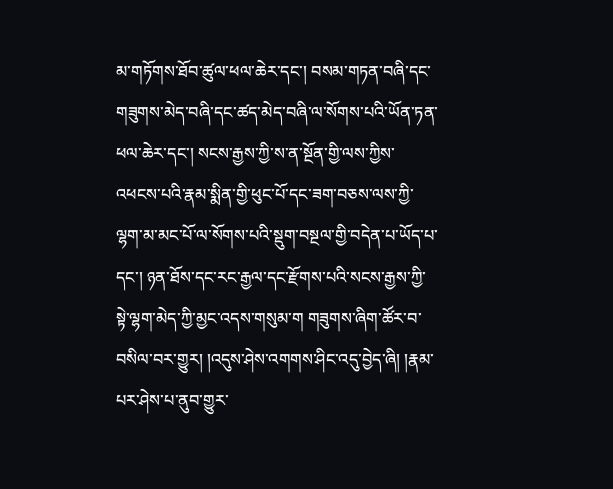མ་གཏོགས་ཐོབ་ཚུལ་ཕལ་ཆེར་དང་། བསམ་གཏན་བཞི་དང་གཟུགས་མེད་བཞི་དང་ཚད་མེད་བཞི་ལ་སོགས་པའི་ཡོན་ཏན་ཕལ་ཆེར་དང་། སངས་རྒྱས་ཀྱི་ས་ན་སྔོན་གྱི་ལས་ཀྱིས་འཕངས་པའི་རྣམ་སྨིན་གྱི་ཕུང་པོ་དང་ཟག་བཅས་ལས་ཀྱི་ལྷག་མ་མང་པོ་ལ་སོགས་པའི་སྡུག་བསྔལ་གྱི་བདེན་པ་ཡོད་པ་དང་། ཉན་ཐོས་དང་རང་རྒྱལ་དང་རྫོགས་པའི་སངས་རྒྱས་ཀྱི་སྟེ་ལྷག་མེད་ཀྱི་མྱང་འདས་གསུམ་ག གཟུགས་ཞིག་ཚོར་བ་བསིལ་བར་གྱུར། །འདུས་ཤེས་འགགས་ཤིང་འདུ་བྱེད་ཞི། །རྣམ་པར་ཤེས་པ་ནུབ་གྱུར་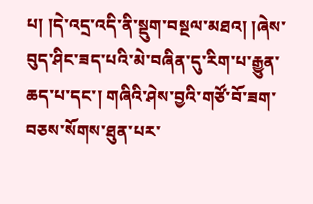པ། །དེ་འདྲ་འདི་ནི་སྡུག་བསྔལ་མཐའ། །ཞེས་བུད་ཤིང་ཟད་པའི་མེ་བཞིན་དུ་རིག་པ་རྒྱུན་ཆད་པ་དང་། གཞིའི་ཤེས་བྱའི་གཙོ་བོ་ཟག་བཅས་སོགས་ཐུན་པར་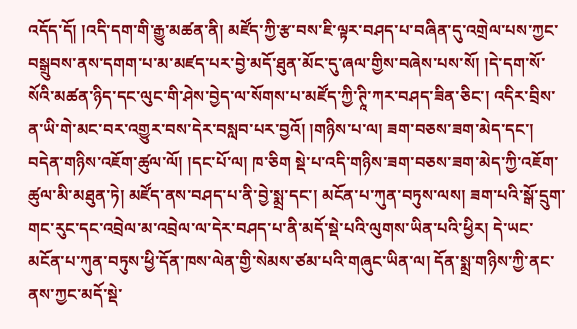འདོད་དོ། །འདི་དག་གི་རྒྱུ་མཚན་ནི། མཛོད་ཀྱི་རྩ་བས་ཇི་ལྟར་བཤད་པ་བཞིན་དུ་འགྲེལ་པས་ཀྱང་བསྒྲུབས་ནས་དགག་པ་མ་མཛད་པར་བྱེ་མདོ་ཐུན་མོང་དུ་ཞལ་གྱིས་བཞེས་པས་སོ། །དེ་དག་སོ་སོའི་མཚན་ཉིད་དང་ལུང་གི་ཤེས་བྱེད་ལ་སོགས་པ་མཛོད་ཀྱི་ཊཱི་ཀར་བཤད་ཟིན་ཅིང་། འདིར་བྲིས་ན་ཡི་གེ་མང་བར་འགྱུར་བས་དེར་བསླབ་པར་བྱའོ། །གཉིས་པ་ལ། ཟག་བཅས་ཟག་མེད་དང་། བདེན་གཉིས་འཇོག་ཚུལ་ལོ། །དང་པོ་ལ། ཁ་ཅིག སྡེ་པ་འདི་གཉིས་ཟག་བཅས་ཟག་མེད་ཀྱི་འཇོག་ཚུལ་མི་མཐུན་ཏེ། མཛོད་ནས་བཤད་པ་ནི་བྱེ་སྨྲ་དང་། མངོན་པ་ཀུན་བཏུས་ལས། ཟག་པའི་སྒོ་དྲུག་གང་རུང་དང་འབྲེལ་མ་འབྲེལ་ལ་དེར་བཤད་པ་ནི་མདོ་སྡེ་པའི་ལུགས་ཡིན་པའི་ཕྱིར། དེ་ཡང་མངོན་པ་ཀུན་བཏུས་ཕྱི་དོན་ཁས་ལེན་གྱི་སེམས་ཙམ་པའི་གཞུང་ཡིན་ལ། དོན་སྨྲ་གཉིས་ཀྱི་ནང་ནས་ཀྱང་མདོ་སྡེ་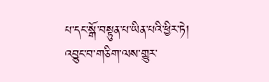པ་དང་སྒོ་བསྟུན་པ་ཡིན་པའི་ཕྱིར་ཏེ། འབྱུང་བ་གཅིག་ལས་གྱུར་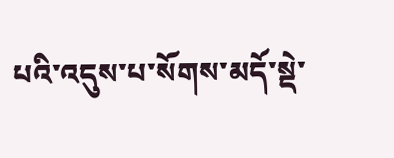པའི་འདུས་པ་སོགས་མདོ་སྡེ་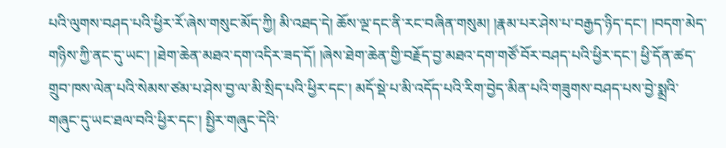པའི་ལུགས་བཤད་པའི་ཕྱིར་རོ་ཞེས་གསུང་མོད་ཀྱི། མི་འཐད་དེ། ཆོས་ལྔ་དང་ནི་རང་བཞིན་གསུམ། །རྣམ་པར་ཤེས་པ་བརྒྱད་ཉིད་དང་། །བདག་མེད་གཉིས་ཀྱི་ནང་དུ་ཡང་། །ཐེག་ཆེན་མཐའ་དག་འདིར་ཟད་དོ། །ཞེས་ཐེག་ཆེན་གྱི་བརྗོད་བྱ་མཐའ་དག་གཙོ་བོར་བཤད་པའི་ཕྱིར་དང་། ཕྱི་དོན་ཚད་གྲུབ་ཁས་ལེན་པའི་སེམས་ཙམ་པ་ཤེས་བྱ་ལ་མི་སྲིད་པའི་ཕྱིར་དང་། མདོ་སྡེ་པ་མི་འདོད་པའི་རིག་བྱེད་མིན་པའི་གཟུགས་བཤད་པས་བྱེ་སྨྲའི་གཞུང་དུ་ཡང་ཐལ་བའི་ཕྱིར་དང་། སྤྱིར་གཞུང་དེའི་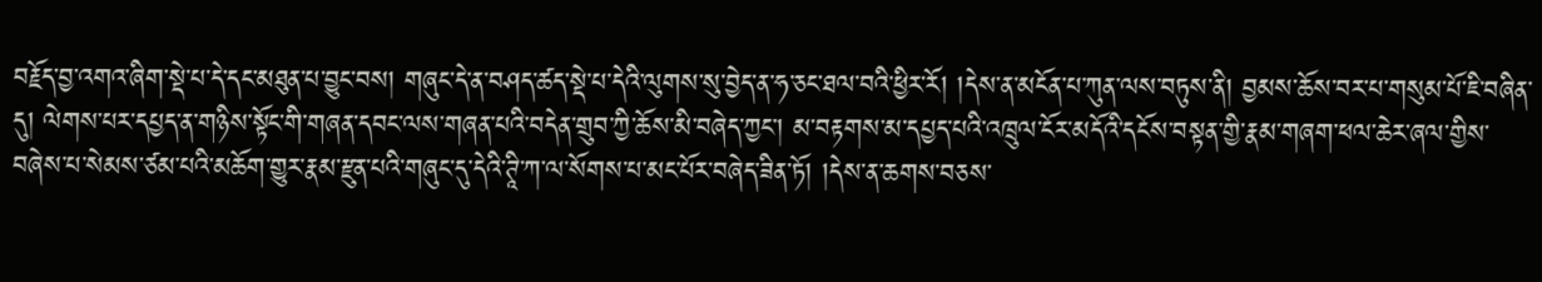བརྗོད་བྱ་འགའ་ཞིག་སྡེ་པ་དེ་དང་མཐུན་པ་བྱུང་བས། གཞུང་དེ་ན་བཤད་ཚད་སྡེ་པ་དེའི་ལུགས་སུ་བྱེད་ན་ཧ་ཅང་ཐལ་བའི་ཕྱིར་རོ། །དེས་ན་མངོན་པ་ཀུན་ལས་བཏུས་ནི། བྱམས་ཆོས་བར་པ་གསུམ་པོ་ཇི་བཞིན་དུ། ལེགས་པར་དཔྱད་ན་གཉིས་སྟོང་གི་གཞན་དབང་ལས་གཞན་པའི་བདེན་གྲུབ་ཀྱི་ཆོས་མི་བཞེད་ཀྱང་། མ་བརྟགས་མ་དཔྱད་པའི་འཁྲུལ་ངོར་མདོའི་དངོས་བསྟན་གྱི་རྣམ་གཞག་ཕལ་ཆེར་ཞལ་གྱིས་བཞེས་པ་སེམས་ཙམ་པའི་མཆོག་གྱུར་རྣམ་རྫུན་པའི་གཞུང་དུ་དེའི་ཊཱི་ཀ་ལ་སོགས་པ་མང་པོར་བཞེད་ཟིན་ཏོ། །དེས་ན་ཆགས་བཅས་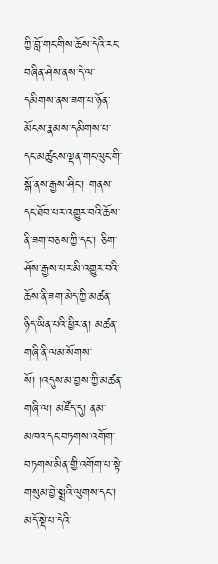ཀྱི་བློ་གང་གིས་ཆོས་དེའི་རང་བཞིན་ཤེས་ནས་དེ་ལ་དམིགས་ནས་ཟག་པ་ཉོན་མོངས་རྣམས་དམིགས་པ་དང་མཚུངས་ལྡན་གང་ལུང་གི་སྒོ་ནས་རྒྱས་ཤིང་། གནས་དང་ཐོབ་པར་འགྱུར་བའི་ཆོས་ནི་ཟག་བཅས་ཀྱི་དང་། ཅིག་ཤོས་རྒྱས་པར་མི་འགྱུར་བའི་ཆོས་ནི་ཟག་མེད་ཀྱི་མཚན་ཉིད་ཡིན་པའི་ཕྱིར་ན། མཚན་གཞི་ནི་ལམ་སོགས་སོ། །འདུས་མ་བྱས་ཀྱི་མཚན་གཞི་ལ། མཛོད་དུ། ནམ་མཁའ་དང་བཏགས་འགོག་བཏགས་མིན་གྱི་འགོག་པ་སྟེ་གསུམ་བྱེ་སྨྲའི་ལུགས་དང་། མདོ་སྡེ་པ་དེའི་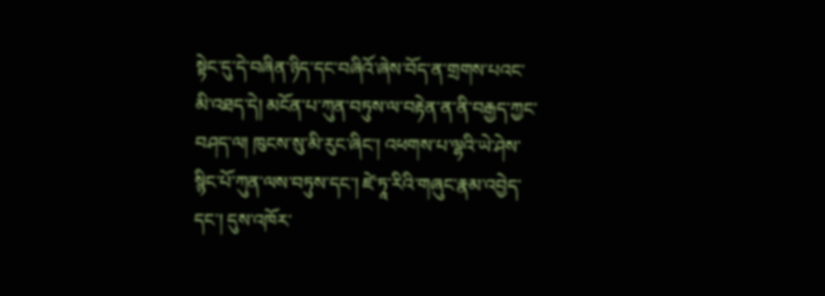སྟེང་དུ་དེ་བཞིན་ཉིད་དང་བཞིའོ་ཞེས་བོད་ན་གྲགས་པའང་མི་འཐད་དེ། མངོན་པ་ཀུན་བཏུས་ལ་བརྟེན་ན་ནི་བརྒྱད་ཀྱང་བཤད་ལ། ཁུངས་སུ་མི་རུང་ཞིང་། འཕགས་པ་ལྷའི་ཡེ་ཤེས་སྙིང་པོ་ཀུན་ལས་བཏུས་དང་། ཛེ་ཏཱ་རིའི་གཞུང་རྣམ་འབྱེད་དང་། དུས་འཁོར་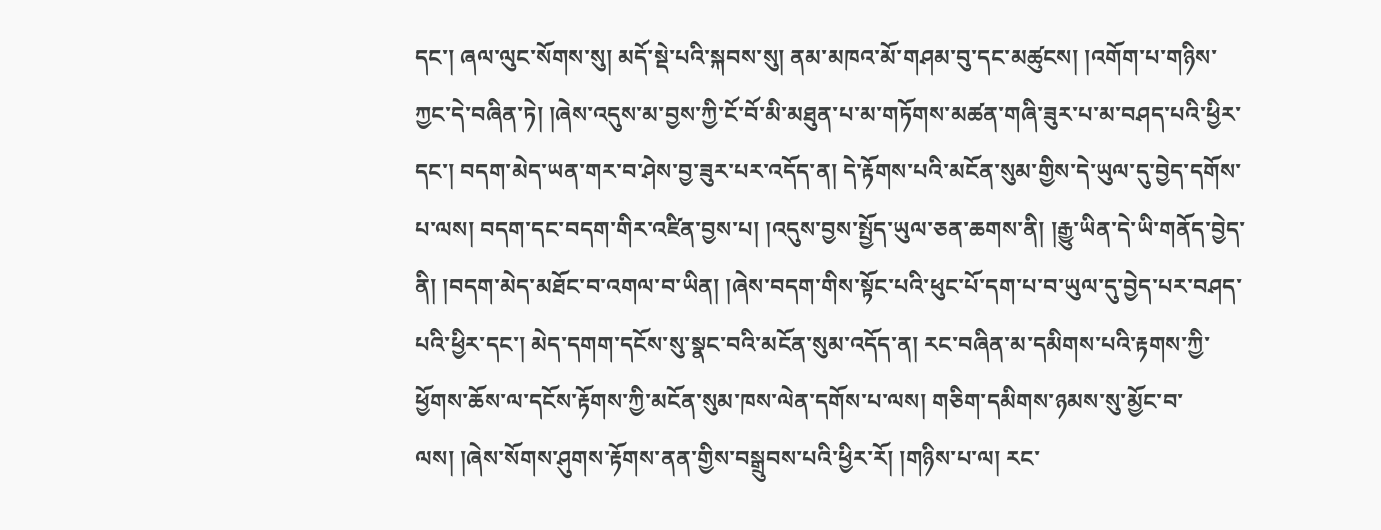དང་། ཞལ་ལུང་སོགས་སུ། མདོ་སྡེ་པའི་སྐབས་སུ། ནམ་མཁའ་མོ་གཤམ་བུ་དང་མཚུངས། །འགོག་པ་གཉིས་ཀྱང་དེ་བཞིན་ཏེ། །ཞེས་འདུས་མ་བྱས་ཀྱི་ངོ་བོ་མི་མཐུན་པ་མ་གཏོགས་མཚན་གཞི་ཟུར་པ་མ་བཤད་པའི་ཕྱིར་དང་། བདག་མེད་ཡན་གར་བ་ཤེས་བྱ་ཟུར་པར་འདོད་ན། དེ་རྟོགས་པའི་མངོན་སུམ་གྱིས་དེ་ཡུལ་དུ་བྱེད་དགོས་པ་ལས། བདག་དང་བདག་གིར་འཛིན་བྱས་པ། །འདུས་བྱས་སྤྱོད་ཡུལ་ཅན་ཆགས་ནི། །རྒྱུ་ཡིན་དེ་ཡི་གནོད་བྱེད་ནི། །བདག་མེད་མཐོང་བ་འགལ་བ་ཡིན། །ཞེས་བདག་གིས་སྟོང་པའི་ཕུང་པོ་དག་པ་བ་ཡུལ་དུ་བྱེད་པར་བཤད་པའི་ཕྱིར་དང་། མེད་དགག་དངོས་སུ་སྣང་བའི་མངོན་སུམ་འདོད་ན། རང་བཞིན་མ་དམིགས་པའི་རྟགས་ཀྱི་ཕྱོགས་ཆོས་ལ་དངོས་རྟོགས་ཀྱི་མངོན་སུམ་ཁས་ལེན་དགོས་པ་ལས། གཅིག་དམིགས་ཉམས་སུ་མྱོང་བ་ལས། །ཞེས་སོགས་ཤུགས་རྟོགས་ནན་གྱིས་བསྒྲུབས་པའི་ཕྱིར་རོ། །གཉིས་པ་ལ། རང་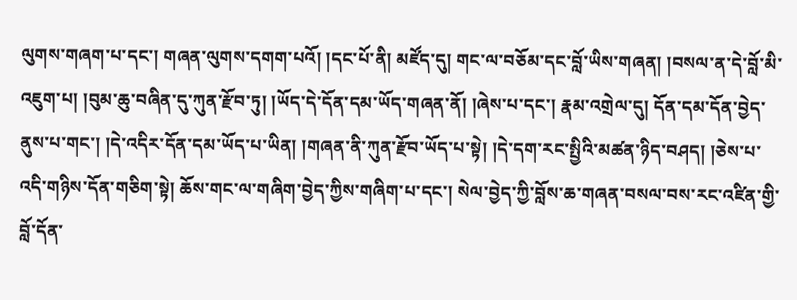ལུགས་གཞག་པ་དང་། གཞན་ལུགས་དགག་པའོ། །དང་པོ་ནི། མཛོད་དུ། གང་ལ་བཅོམ་དང་བློ་ཡིས་གཞན། །བསལ་ན་དེ་བློ་མི་འཇུག་པ། །བུམ་ཆུ་བཞིན་དུ་ཀུན་རྫོབ་ཏུ། །ཡོད་དེ་དོན་དམ་ཡོད་གཞན་ནོ། །ཞེས་པ་དང་། རྣམ་འགྲེལ་དུ། དོན་དམ་དོན་བྱེད་ནུས་པ་གང་། །དེ་འདིར་དོན་དམ་ཡོད་པ་ཡིན། །གཞན་ནི་ཀུན་རྫོབ་ཡོད་པ་སྟེ། །དེ་དག་རང་སྤྱིའི་མཚན་ཉིད་བཤད། །ཅེས་པ་འདི་གཉིས་དོན་གཅིག་སྟེ། ཆོས་གང་ལ་གཞིག་བྱེད་ཀྱིས་གཞིག་པ་དང་། སེལ་བྱེད་ཀྱི་བློས་ཆ་གཞན་བསལ་བས་རང་འཛིན་གྱི་བློ་དོན་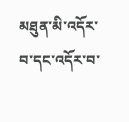མཐུན་མི་འདོར་བ་དང་འདོར་བ་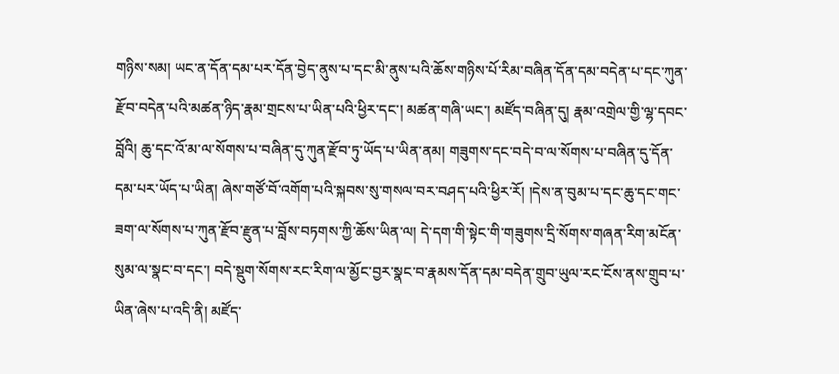གཉིས་སམ། ཡང་ན་དོན་དམ་པར་དོན་བྱེད་ནུས་པ་དང་མི་ནུས་པའི་ཆོས་གཉིས་པོ་རིམ་བཞིན་དོན་དམ་བདེན་པ་དང་ཀུན་རྫོབ་བདེན་པའི་མཚན་ཉིད་རྣམ་གྲངས་པ་ཡིན་པའི་ཕྱིར་དང་། མཚན་གཞི་ཡང་། མཛོད་བཞིན་དུ། རྣམ་འགྲེལ་གྱི་ལྷ་དབང་བློའི། ཆུ་དང་འོ་མ་ལ་སོགས་པ་བཞིན་དུ་ཀུན་རྫོབ་ཏུ་ཡོད་པ་ཡིན་ནམ། གཟུགས་དང་བདེ་བ་ལ་སོགས་པ་བཞིན་དུ་དོན་དམ་པར་ཡོད་པ་ཡིན། ཞེས་གཙོ་བོ་འགོག་པའི་སྐབས་སུ་གསལ་བར་བཤད་པའི་ཕྱིར་རོ། །དེས་ན་བུམ་པ་དང་ཆུ་དང་གང་ཟག་ལ་སོགས་པ་ཀུན་རྫོབ་རྫུན་པ་བློས་བཏགས་ཀྱི་ཆོས་ཡིན་ལ། དེ་དག་གི་སྟེང་གི་གཟུགས་དྲི་སོགས་གཞན་རིག་མངོན་སུམ་ལ་སྣང་བ་དང་། བདེ་སྡུག་སོགས་རང་རིག་ལ་མྱོང་བྱར་སྣང་བ་རྣམས་དོན་དམ་བདེན་གྲུབ་ཡུལ་རང་ངོས་ནས་གྲུབ་པ་ཡིན་ཞེས་པ་འདི་ནི། མཛོད་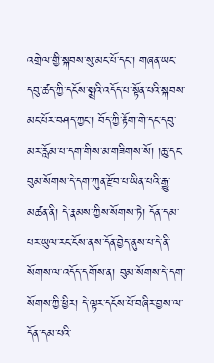འགྲེལ་གྱི་སྐབས་སུ་མང་པོ་དང་། གཞན་ཡང་དབུ་ཚད་ཀྱི་དངོས་སྨྲའི་འདོད་པ་སྟོན་པའི་སྐབས་མང་པོར་བཤད་ཀྱང་། བོད་ཀྱི་རྟོག་གེ་དང་དབུ་མར་རློམ་པ་དག་གིས་མ་གཟིགས་སོ། །ཆུ་དང་བུམ་སོགས་དེ་དག་ཀུན་རྫོབ་པ་ཡིན་པའི་རྒྱུ་མཚན་ནི། དེ་རྣམས་ཀྱིས་སོགས་ཏེ། དོན་དམ་པར་ཡུལ་རང་ངོས་ནས་དོན་བྱེད་ནུས་པ་དེ་ནི་སོགས་ལ་འདོད་དགོས་ན། བུམ་སོགས་དེ་དག་སོགས་ཀྱི་ཕྱིར། དེ་ལྟར་དངོས་པོ་བཞིར་བྱས་ལ་དོན་དམ་པའི་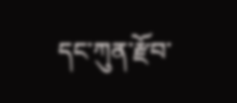དང་ཀུན་རྫོབ་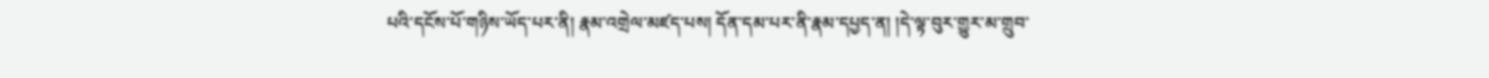པའི་དངོས་པོ་གཉིས་ཡོད་པར་ནི། རྣམ་འགྲེལ་མཛད་པས། དོན་དམ་པར་ནི་རྣམ་དཔྱད་ན། །དེ་ལྟ་བུར་གྱུར་མ་གྲུབ་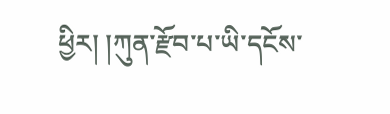ཕྱིར། །ཀུན་རྫོབ་པ་ཡི་དངོས་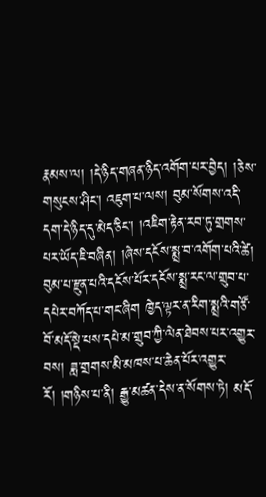རྣམས་ལ། །དེ་ཉིད་གཞན་ཉིད་འགོག་པར་བྱེད། །ཅེས་གསུངས་ཤིང་། འཇུག་པ་ལས། བུམ་སོགས་འདི་དག་དེ་ཉིད་དུ་མེད་ཅིང་། །འཇིག་རྟེན་རབ་ཏུ་གྲགས་པར་ཡོད་ཇི་བཞིན། །ཞེས་དངོས་སྨྲ་བ་འགོག་པའི་ཚེ། བུམ་པ་རྫུན་པའི་དངོས་པོར་དངོས་སྨྲ་རང་ལ་གྲུབ་པ་དཔེར་བཀོད་པ་གང་ཞིག ཁྱེད་ལྟར་ན་རིག་སྨྲའི་གཙོ་བོ་མདོ་སྡེ་པས་དཔེ་མ་གྲུབ་ཀྱི་ལེན་ཐེབས་པར་འགྱུར་བས། ཟླ་གྲགས་མི་མཁས་པ་ཆེན་པོར་འགྱུར་རོ། །གཉིས་པ་ནི། རྒྱུ་མཚན་དེས་ན་སོགས་ཏེ། མདོ་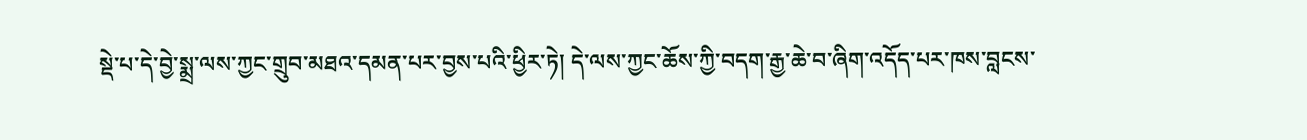སྡེ་པ་དེ་བྱེ་སྨྲ་ལས་ཀྱང་གྲུབ་མཐའ་དམན་པར་བྱས་པའི་ཕྱིར་ཏེ། དེ་ལས་ཀྱང་ཆོས་ཀྱི་བདག་རྒྱ་ཆེ་བ་ཞིག་འདོད་པར་ཁས་བླངས་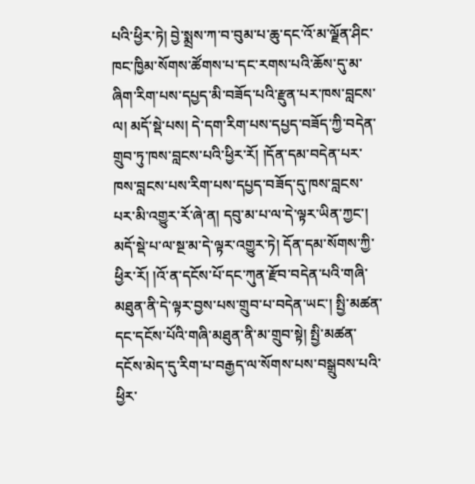པའི་ཕྱིར་ཏེ། བྱེ་སྨྲས་ཀ་བ་བུམ་པ་ཆུ་དང་འོ་མ་ལྗོན་ཤིང་ཁང་ཁྱིམ་སོགས་ཚོགས་པ་དང་རགས་པའི་ཆོས་དུ་མ་ཞིག་རིག་པས་དཔྱད་མི་བཟོད་པའི་རྫུན་པར་ཁས་བླངས་ལ། མདོ་སྡེ་པས། དེ་དག་རིག་པས་དཔྱད་བཟོད་ཀྱི་བདེན་གྲུབ་ཏུ་ཁས་བླངས་པའི་ཕྱིར་རོ། །དོན་དམ་བདེན་པར་ཁས་བླངས་པས་རིག་པས་དཔྱད་བཟོད་དུ་ཁས་བླངས་པར་མི་འགྱུར་རོ་ཞེ་ན། དབུ་མ་པ་ལ་དེ་ལྟར་ཡིན་ཀྱང་། མདོ་སྡེ་པ་ལ་སྔ་མ་དེ་ལྟར་འགྱུར་ཏེ། དོན་དམ་སོགས་ཀྱི་ཕྱིར་རོ། །འོ་ན་དངོས་པོ་དང་ཀུན་རྫོབ་བདེན་པའི་གཞི་མཐུན་ནི་དེ་ལྟར་བྱས་པས་གྲུབ་པ་བདེན་ཡང་། སྤྱི་མཚན་དང་དངོས་པོའི་གཞི་མཐུན་ནི་མ་གྲུབ་སྟེ། སྤྱི་མཚན་དངོས་མེད་དུ་རིག་པ་བརྒྱད་ལ་སོགས་པས་བསྒྲུབས་པའི་ཕྱིར་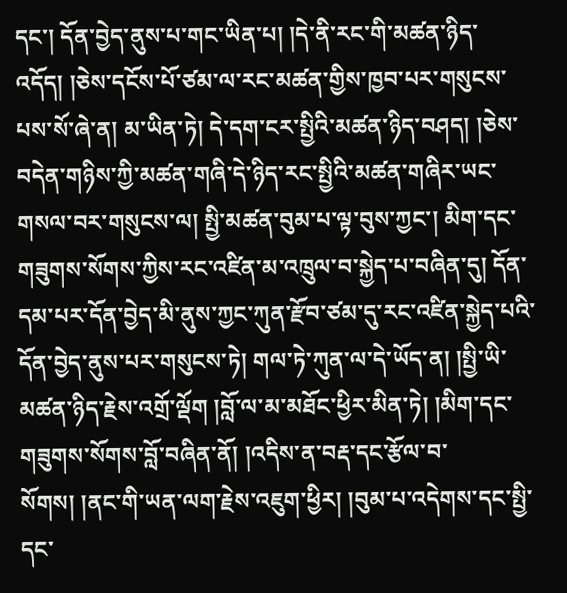དང་། དོན་བྱེད་ནུས་པ་གང་ཡིན་པ། །དེ་ནི་རང་གི་མཚན་ཉིད་འདོད། །ཅེས་དངོས་པོ་ཙམ་ལ་རང་མཚན་གྱིས་ཁྱབ་པར་གསུངས་པས་སོ་ཞེ་ན། མ་ཡིན་ཏེ། དེ་དག་ངར་སྤྱིའི་མཚན་ཉིད་བཤད། །ཅེས་བདེན་གཉིས་ཀྱི་མཚན་གཞི་དེ་ཉིད་རང་སྤྱིའི་མཚན་གཞིར་ཡང་གསལ་བར་གསུངས་ལ། སྤྱི་མཚན་བུམ་པ་ལྟ་བུས་ཀྱང་། མིག་དང་གཟུགས་སོགས་ཀྱིས་རང་འཛིན་མ་འཁྲུལ་བ་སྐྱེད་པ་བཞིན་དུ། དོན་དམ་པར་དོན་བྱེད་མི་ནུས་ཀྱང་ཀུན་རྫོབ་ཙམ་དུ་རང་འཛིན་སྐྱེད་པའི་དོན་བྱེད་ནུས་པར་གསུངས་ཏེ། གལ་ཏེ་ཀུན་ལ་དེ་ཡོད་ན། །སྤྱི་ཡི་མཚན་ཉིད་རྗེས་འགྲོ་ལྡོག །བློ་ལ་མ་མཐོང་ཕྱིར་མིན་ཏེ། །མིག་དང་གཟུགས་སོགས་བློ་བཞིན་ནོ། །འདིས་ན་བརྡ་དང་རྩོལ་བ་སོགས། །ནང་གི་ཡན་ལག་རྗེས་འཇུག་ཕྱིར། །བུམ་པ་འདེགས་དང་སྤྱི་དང་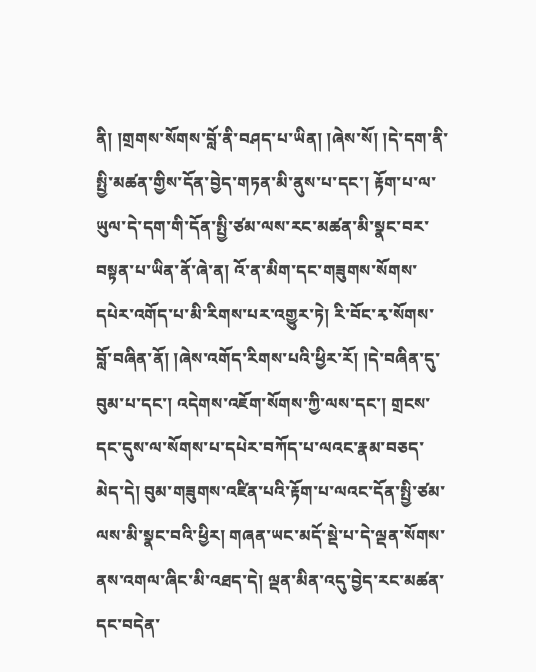ནི། །གྲགས་སོགས་བློ་ནི་བཤད་པ་ཡིན། །ཞེས་སོ། །དེ་དག་ནི་སྤྱི་མཚན་གྱིས་དོན་བྱེད་གཏན་མི་ནུས་པ་དང་། རྟོག་པ་ལ་ཡུལ་དེ་དག་གི་དོན་སྤྱི་ཙམ་ལས་རང་མཚན་མི་སྣང་བར་བསྟན་པ་ཡིན་ནོ་ཞེ་ན། འོ་ན་མིག་དང་གཟུགས་སོགས་དཔེར་འགོད་པ་མི་རིགས་པར་འགྱུར་ཏེ། རི་བོང་རྭ་སོགས་བློ་བཞིན་ནོ། །ཞེས་འགོད་རིགས་པའི་ཕྱིར་རོ། །དེ་བཞིན་དུ་བུམ་པ་དང་། འདེགས་འཇོག་སོགས་ཀྱི་ལས་དང་། གྲངས་དང་དུས་ལ་སོགས་པ་དཔེར་བཀོད་པ་ལའང་རྣམ་བཅད་མེད་དེ། བུམ་གཟུགས་འཛིན་པའི་རྟོག་པ་ལའང་དོན་སྤྱི་ཙམ་ལས་མི་སྣང་བའི་ཕྱིར། གཞན་ཡང་མདོ་སྡེ་པ་དེ་ལྡན་སོགས་ནས་འགལ་ཞིང་མི་འཐད་དེ། ལྡན་མིན་འདུ་བྱེད་རང་མཚན་དང་བདེན་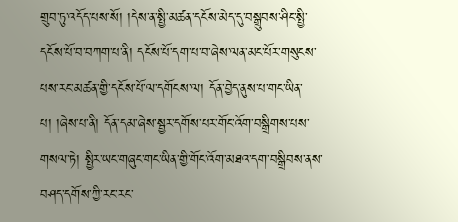གྲུབ་ཏུ་འདོད་པས་སོ། །དེས་ན་སྤྱི་མཚན་དངོས་མེད་དུ་བསྒྲུབས་ཤིང་སྤྱི་དངོས་པོ་བ་བཀག་པ་ནི། དངོས་པོ་དག་པ་བ་ཞེས་ལན་མང་པོར་གསུངས་པས་རང་མཚན་གྱི་དངོས་པོ་ལ་དགོངས་ལ། དོན་བྱེད་ནུས་པ་གང་ཡིན་པ། །ཞེས་པ་ནི། དོན་དམ་ཞེས་སྦྱར་དགོས་པར་གོང་འོག་བསྒྲིགས་པས་གསལ་ཏེ། སྤྱིར་ཡང་གཞུང་གང་ཡིན་གྱི་གོང་འོག་མཐའ་དག་བསྒྲིབས་ནས་བཤད་དགོས་ཀྱི་རང་རང་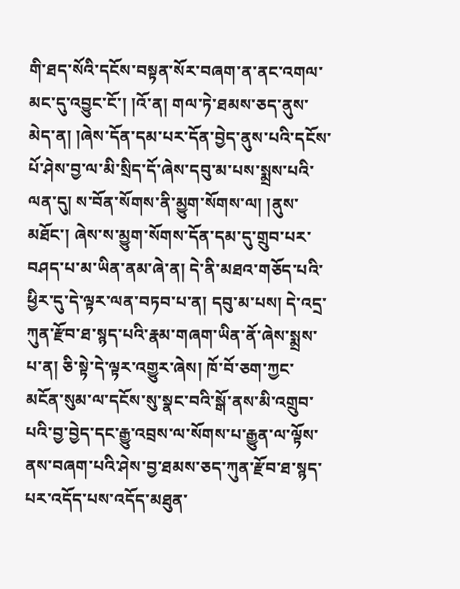གི་ཐད་སོའི་དངོས་བསྟན་སོར་བཞག་ན་ནང་འགལ་མང་དུ་འབྱུང་ངོ་། །འོ་ན། གལ་ཏེ་ཐམས་ཅད་ནུས་མེད་ན། །ཞེས་དོན་དམ་པར་དོན་བྱེད་ནུས་པའི་དངོས་པོ་ཤེས་བྱ་ལ་མི་སྲིད་དོ་ཞེས་དབུ་མ་པས་སྨྲས་པའི་ལན་དུ། ས་བོན་སོགས་ནི་མྱུག་སོགས་ལ། །ནུས་མཐོང་། ཞེས་ས་མྱུག་སོགས་དོན་དམ་དུ་གྲུབ་པར་བཤད་པ་མ་ཡིན་ནམ་ཞེ་ན། དེ་ནི་མཐའ་གཅོད་པའི་ཕྱིར་དུ་དེ་ལྟར་ལན་བཏབ་པ་ན། དབུ་མ་པས། དེ་འདྲ་ཀུན་རྫོབ་ཐ་སྙད་པའི་རྣམ་གཞག་ཡིན་ནོ་ཞེས་སྨྲས་པ་ན། ཅི་སྟེ་དེ་ལྟར་འགྱུར་ཞེས། ཁོ་བོ་ཅག་ཀྱང་མངོན་སུམ་ལ་དངོས་སུ་སྣང་བའི་སྒོ་ནས་མི་འགྲུབ་པའི་བྱ་བྱེད་དང་རྒྱུ་འབྲས་ལ་སོགས་པ་རྒྱུན་ལ་ལྟོས་ནས་བཞག་པའི་ཤེས་བྱ་ཐམས་ཅད་ཀུན་རྫོབ་ཐ་སྙད་པར་འདོད་པས་འདོད་མཐུན་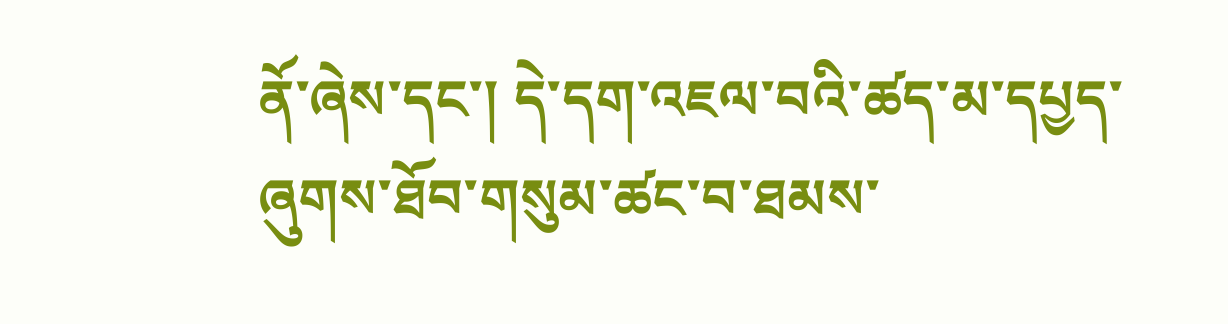ནོ་ཞེས་དང་། དེ་དག་འཇལ་བའི་ཚད་མ་དཔྱད་ཞུགས་ཐོབ་གསུམ་ཚང་བ་ཐམས་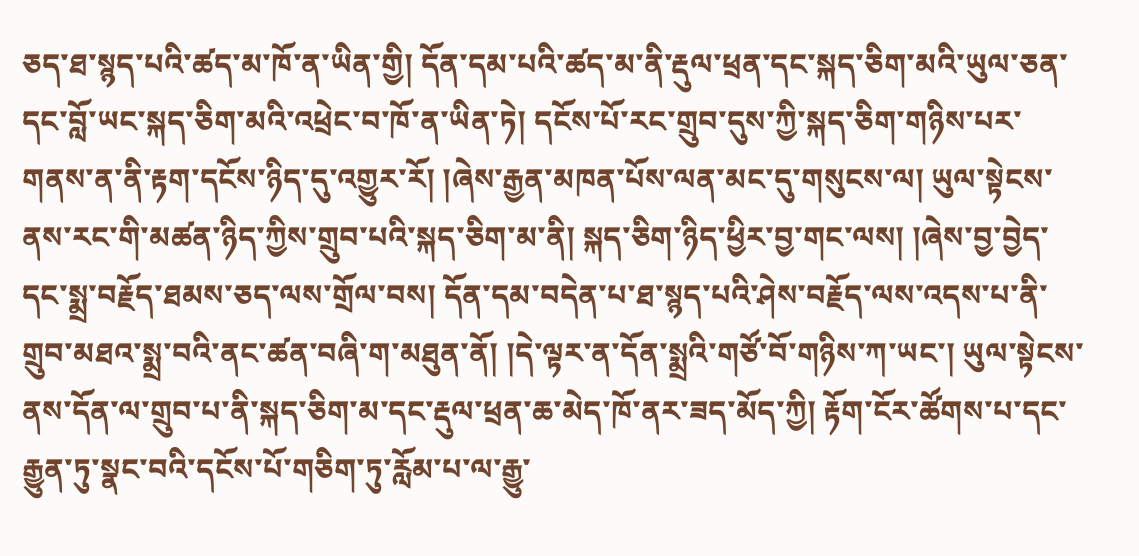ཅད་ཐ་སྙད་པའི་ཚད་མ་ཁོ་ན་ཡིན་གྱི། དོན་དམ་པའི་ཚད་མ་ནི་རྡུལ་ཕྲན་དང་སྐད་ཅིག་མའི་ཡུལ་ཅན་དང་བློ་ཡང་སྐད་ཅིག་མའི་འཕྲེང་བ་ཁོ་ན་ཡིན་ཏེ། དངོས་པོ་རང་གྲུབ་དུས་ཀྱི་སྐད་ཅིག་གཉིས་པར་གནས་ན་ནི་རྟག་དངོས་ཉིད་དུ་འགྱུར་རོ། །ཞེས་རྒྱན་མཁན་པོས་ལན་མང་དུ་གསུངས་ལ། ཡུལ་སྟེངས་ནས་རང་གི་མཚན་ཉིད་ཀྱིས་གྲུབ་པའི་སྐད་ཅིག་མ་ནི། སྐད་ཅིག་ཉིད་ཕྱིར་བྱ་གང་ལས། །ཞེས་བྱ་བྱེད་དང་སྨྲ་བརྗོད་ཐམས་ཅད་ལས་གྲོལ་བས། དོན་དམ་བདེན་པ་ཐ་སྙད་པའི་ཤེས་བརྗོད་ལས་འདས་པ་ནི་གྲུབ་མཐའ་སྨྲ་བའི་ནང་ཚན་བཞི་ག་མཐུན་ནོ། །དེ་ལྟར་ན་དོན་སྨྲའི་གཙོ་བོ་གཉིས་ཀ་ཡང་། ཡུལ་སྟེངས་ནས་དོན་ལ་གྲུབ་པ་ནི་སྐད་ཅིག་མ་དང་རྡུལ་ཕྲན་ཆ་མེད་ཁོ་ནར་ཟད་མོད་ཀྱི། རྟོག་ངོར་ཚོགས་པ་དང་རྒྱུན་ཏུ་སྣང་བའི་དངོས་པོ་གཅིག་ཏུ་རློམ་པ་ལ་རྒྱུ་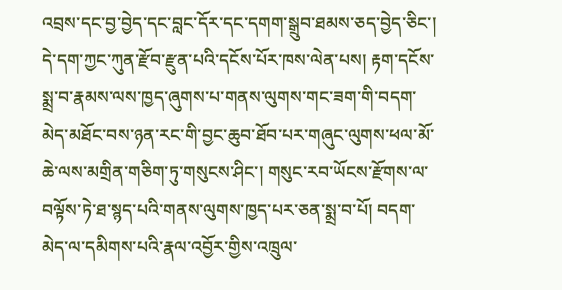འབྲས་དང་བྱ་བྱེད་དང་བླང་དོར་དང་དགག་སྒྲུབ་ཐམས་ཅད་བྱེད་ཅིང་། དེ་དག་ཀྱང་ཀུན་རྫོབ་རྫུན་པའི་དངོས་པོར་ཁས་ལེན་པས། རྟག་དངོས་སྨྲ་བ་རྣམས་ལས་ཁྱད་ཞུགས་པ་གནས་ལུགས་གང་ཟག་གི་བདག་མེད་མཐོང་བས་ཉན་རང་གི་བྱང་ཆུབ་ཐོབ་པར་གཞུང་ལུགས་ཕལ་མོ་ཆེ་ལས་མགྲིན་གཅིག་ཏུ་གསུངས་ཤིང་། གསུང་རབ་ཡོངས་རྫོགས་ལ་བལྟོས་ཏེ་ཐ་སྙད་པའི་གནས་ལུགས་ཁྱད་པར་ཅན་སྨྲ་བ་པོ། བདག་མེད་ལ་དམིགས་པའི་རྣལ་འབྱོར་གྱིས་འཁྲུལ་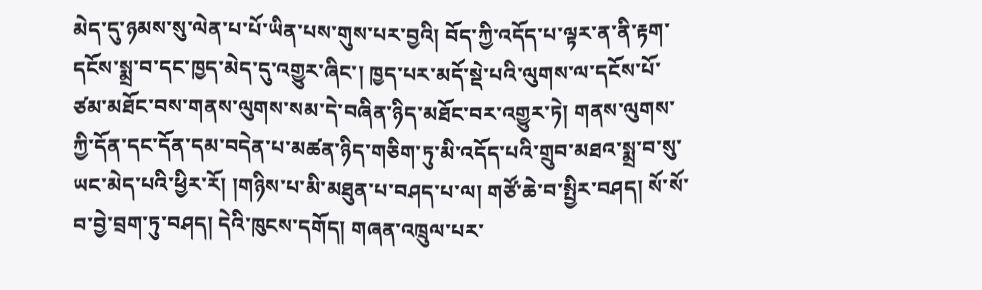མེད་དུ་ཉམས་སུ་ལེན་པ་པོ་ཡིན་པས་གུས་པར་བྱའི། བོད་ཀྱི་འདོད་པ་ལྟར་ན་ནི་རྟག་དངོས་སྨྲ་བ་དང་ཁྱད་མེད་དུ་འགྱུར་ཞིང་། ཁྱད་པར་མདོ་སྡེ་པའི་ལུགས་ལ་དངོས་པོ་ཙམ་མཐོང་བས་གནས་ལུགས་སམ་དེ་བཞིན་ཉིད་མཐོང་བར་འགྱུར་ཏེ། གནས་ལུགས་ཀྱི་དོན་དང་དོན་དམ་བདེན་པ་མཚན་ཉིད་གཅིག་ཏུ་མི་འདོད་པའི་གྲུབ་མཐའ་སྨྲ་བ་སུ་ཡང་མེད་པའི་ཕྱིར་རོ། །གཉིས་པ་མི་མཐུན་པ་བཤད་པ་ལ། གཙོ་ཆེ་བ་སྤྱིར་བཤད། སོ་སོ་བ་བྱེ་བྲག་ཏུ་བཤད། དེའི་ཁུངས་དགོད། གཞན་འཁྲུལ་པར་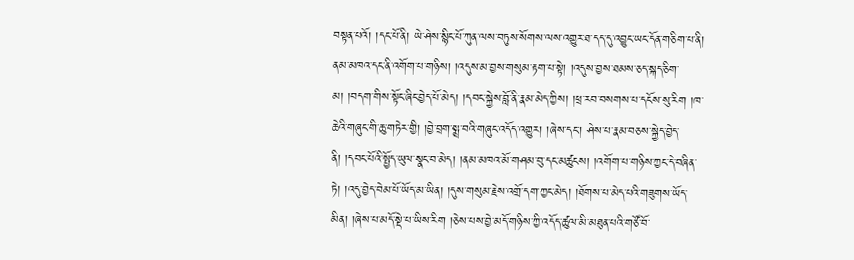བསྟན་པའོ། །དང་པོ་ནི། ཡེ་ཤེས་སྙིང་པོ་ཀུན་ལས་བཏུས་སོགས་ལས་འགྱུར་ཐ་དད་དུ་འབྱུང་ཡང་དོན་གཅིག་པ་ནི། ནམ་མཁའ་དང་ནི་འགོག་པ་གཉིས། །འདུས་མ་བྱས་གསུམ་རྟག་པ་སྟེ། །འདུས་བྱས་ཐམས་ཅད་སྐད་ཅིག་མ། །བདག་གིས་སྟོང་ཞིང་བྱེད་པོ་མེད། །དབང་སྐྱེས་བློ་ནི་རྣམ་མེད་ཀྱིས། །ཕྲ་རབ་བསགས་པ་དངོས་སུ་རིག །ཁ་ཆེའི་གཞུང་གི་ཆུ་གཏེར་གྱི། །བྱེ་བྲག་སྨྲ་བའི་གཞུང་འདོད་འགྱུར། །ཞེས་དང་། ཤེས་པ་རྣམ་བཅས་སྐྱེད་བྱེད་ནི། །དབང་པོའི་སྤྱོད་ཡུལ་སྣང་བ་མེད། །ནམ་མཁའ་མོ་གཤམ་བུ་དང་མཚུངས། །འགོག་པ་གཉིས་ཀྱང་དེ་བཞིན་ཏེ། །འདུ་བྱེད་བེམ་པོ་ཡོད་མ་ཡིན། །དུས་གསུམ་རྗེས་འགྲོ་དག་ཀྱང་མེད། །ཐོགས་པ་མེད་པའི་གཟུགས་ཡོད་མིན། །ཞེས་པ་མདོ་སྡེ་པ་ཡིས་རིག །ཅེས་པས་བྱེ་མདོ་གཉིས་ཀྱི་འདོད་ཚུལ་མི་མཐུན་པའི་གཙོ་བོ་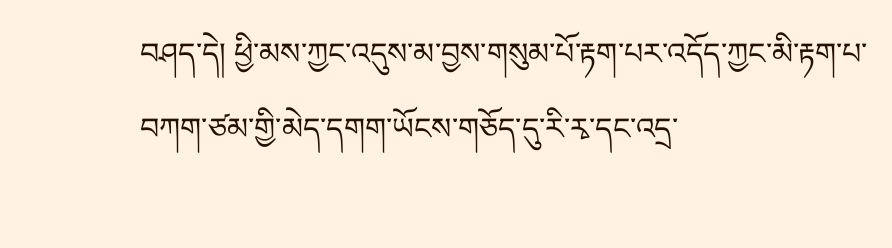བཤད་དེ། ཕྱི་མས་ཀྱང་འདུས་མ་བྱས་གསུམ་པོ་རྟག་པར་འདོད་ཀྱང་མི་རྟག་པ་བཀག་ཙམ་གྱི་མེད་དགག་ཡོངས་གཅོད་དུ་རི་རྭ་དང་འདྲ་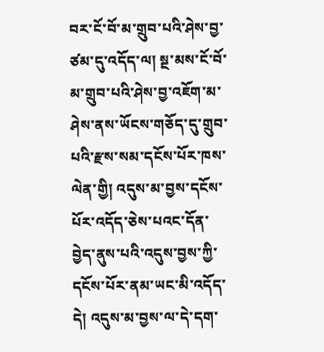བར་ངོ་བོ་མ་གྲུབ་པའི་ཤེས་བྱ་ཙམ་དུ་འདོད་ལ། སྔ་མས་ངོ་བོ་མ་གྲུབ་པའི་ཤེས་བྱ་འཇོག་མ་ཤེས་ནས་ཡོངས་གཅོད་དུ་གྲུབ་པའི་རྫས་སམ་དངོས་པོར་ཁས་ལེན་གྱི། འདུས་མ་བྱས་དངོས་པོར་འདོད་ཅེས་པའང་དོན་བྱེད་ནུས་པའི་འདུས་བྱས་ཀྱི་དངོས་པོར་ནམ་ཡང་མི་འདོད་དེ། འདུས་མ་བྱས་ལ་དེ་དག་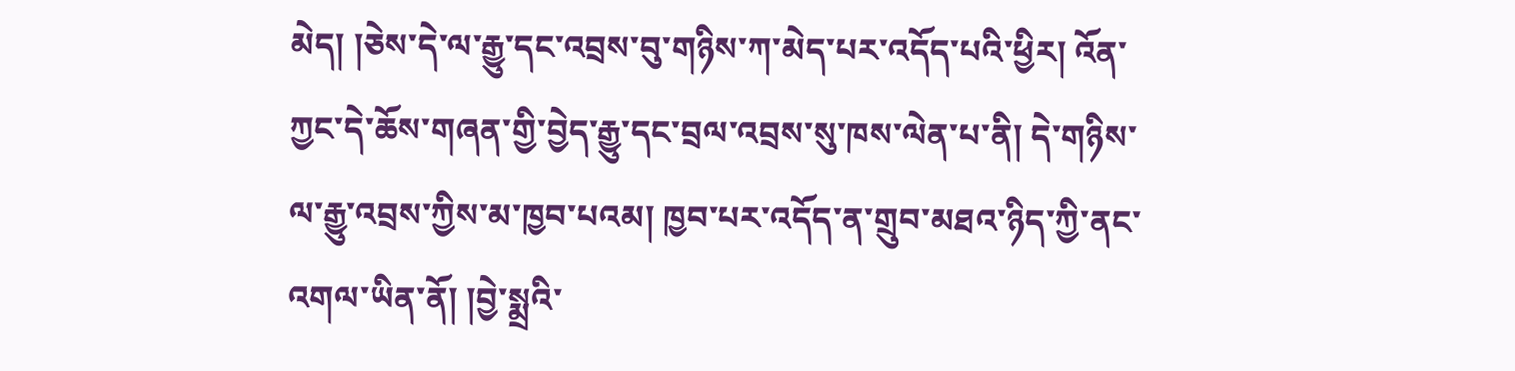མེད། །ཅེས་དེ་ལ་རྒྱུ་དང་འབྲས་བུ་གཉིས་ཀ་མེད་པར་འདོད་པའི་ཕྱིར། འོན་ཀྱང་དེ་ཆོས་གཞན་གྱི་བྱེད་རྒྱུ་དང་བྲལ་འབྲས་སུ་ཁས་ལེན་པ་ནི། དེ་གཉིས་ལ་རྒྱུ་འབྲས་ཀྱིས་མ་ཁྱབ་པའམ། ཁྱབ་པར་འདོད་ན་གྲུབ་མཐའ་ཉིད་ཀྱི་ནང་འགལ་ཡིན་ནོ། །བྱེ་སྨྲའི་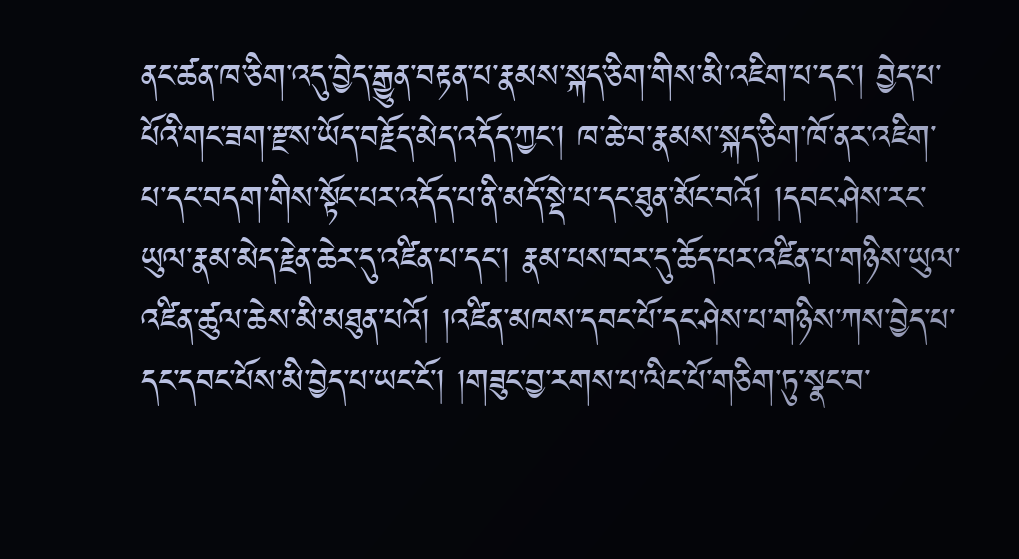ནང་ཚན་ཁ་ཅིག་འདུ་བྱེད་རྒྱུན་བརྟན་པ་རྣམས་སྐད་ཅིག་གིས་མི་འཇིག་པ་དང་། བྱེད་པ་པོའི་གང་ཟག་རྫས་ཡོད་བརྗོད་མེད་འདོད་ཀྱང་། ཁ་ཆེ་བ་རྣམས་སྐད་ཅིག་ཁོ་ནར་འཇིག་པ་དང་བདག་གིས་སྟོང་པར་འདོད་པ་ནི་མདོ་སྡེ་པ་དང་ཐུན་མོང་བའོ། །དབང་ཤེས་རང་ཡུལ་རྣམ་མེད་རྗེན་ཆེར་དུ་འཛིན་པ་དང་། རྣམ་པས་བར་དུ་ཆོད་པར་འཛིན་པ་གཉིས་ཡུལ་འཛིན་ཚུལ་ཆེས་མི་མཐུན་པའོ། །འཛིན་མཁས་དབང་པོ་དང་ཤེས་པ་གཉིས་ཀས་བྱེད་པ་དང་དབང་པོས་མི་བྱེད་པ་ཡང་ངོ་། །གཟུང་བྱ་རགས་པ་ལིང་པོ་གཅིག་ཏུ་སྣང་བ་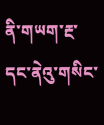ནི་གཡག་རྔ་དང་ནེའུ་གསིང་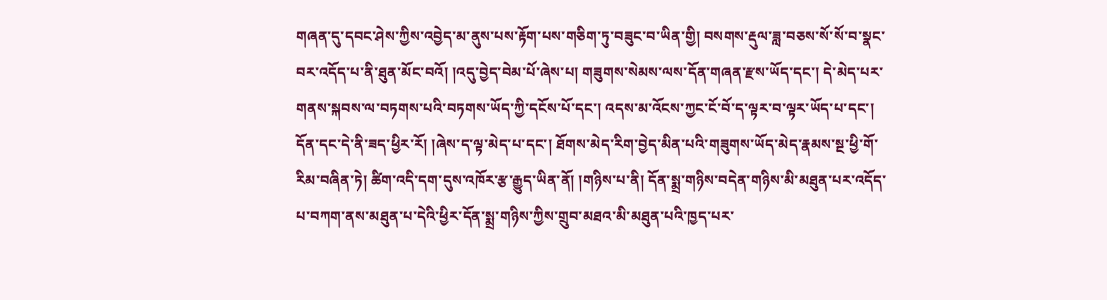གཞན་དུ་དབང་ཤེས་ཀྱིས་འབྱེད་མ་ནུས་པས་རྟོག་པས་གཅིག་ཏུ་བཟུང་བ་ཡིན་གྱི། བསགས་རྡུལ་ཟླ་བཅས་སོ་སོ་བ་སྣང་བར་འདོད་པ་ནི་ཐུན་མོང་བའོ། །འདུ་བྱེད་བེམ་པོ་ཞེས་པ། གཟུགས་སེམས་ལས་དོན་གཞན་རྫས་ཡོད་དང་། དེ་མེད་པར་གནས་སྐབས་ལ་བཏགས་པའི་བཏགས་ཡོད་ཀྱི་དངོས་པོ་དང་། འདས་མ་འོངས་ཀྱང་ངོ་བོ་ད་ལྟར་བ་ལྟར་ཡོད་པ་དང་། དོན་དང་དེ་ནི་ཟད་ཕྱིར་རོ། །ཞེས་ད་ལྟ་མེད་པ་དང་། ཐོགས་མེད་རིག་བྱེད་མིན་པའི་གཟུགས་ཡོད་མེད་རྣམས་སྔ་ཕྱི་གོ་རིམ་བཞིན་ཏེ། ཚིག་འདི་དག་དུས་འཁོར་རྩ་རྒྱུད་ཡིན་ནོ། །གཉིས་པ་ནི། དོན་སྨྲ་གཉིས་བདེན་གཉིས་མི་མཐུན་པར་འདོད་པ་བཀག་ནས་མཐུན་པ་དེའི་ཕྱིར་དོན་སྨྲ་གཉིས་ཀྱིས་གྲུབ་མཐའ་མི་མཐུན་པའི་ཁྱད་པར་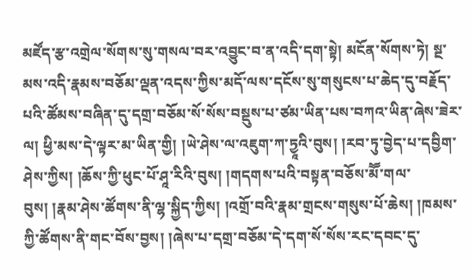མཛོད་རྩ་འགྲེལ་སོགས་སུ་གསལ་བར་འབྱུང་བ་ན་འདི་དག་སྟེ། མངོན་སོགས་ཏེ། སྔ་མས་འདི་རྣམས་བཅོམ་ལྡན་འདས་ཀྱིས་མདོ་ལས་དངོས་སུ་གསུངས་པ་ཆེད་དུ་བརྗོད་པའི་ཚོམས་བཞིན་དུ་དགྲ་བཅོམ་སོ་སོས་བསྡུས་པ་ཙམ་ཡིན་པས་བཀའ་ཡིན་ཞེས་ཟེར་ལ། ཕྱི་མས་དེ་ལྟར་མ་ཡིན་གྱི། །ཡེ་ཤེས་ལ་འཇུག་ཀ་ཏྱཱའི་བུས། །རབ་ཏུ་བྱེད་པ་དབྱིག་ཤེས་ཀྱིས། །ཆོས་ཀྱི་ཕུང་པོ་ཤཱ་རིའི་བུས། །གདགས་པའི་བསྟན་བཅོས་མཽ་གལ་བུས། །རྣམ་ཤེས་ཚོགས་ནི་ལྷ་སྐྱིད་ཀྱིས། །འགྲོ་བའི་རྣམ་གྲངས་གསུས་པོ་ཆེས། །ཁམས་ཀྱི་ཚོགས་ནི་གང་བོས་བྱས། །ཞེས་པ་དགྲ་བཅོམ་དེ་དག་སོ་སོས་རང་དབང་དུ་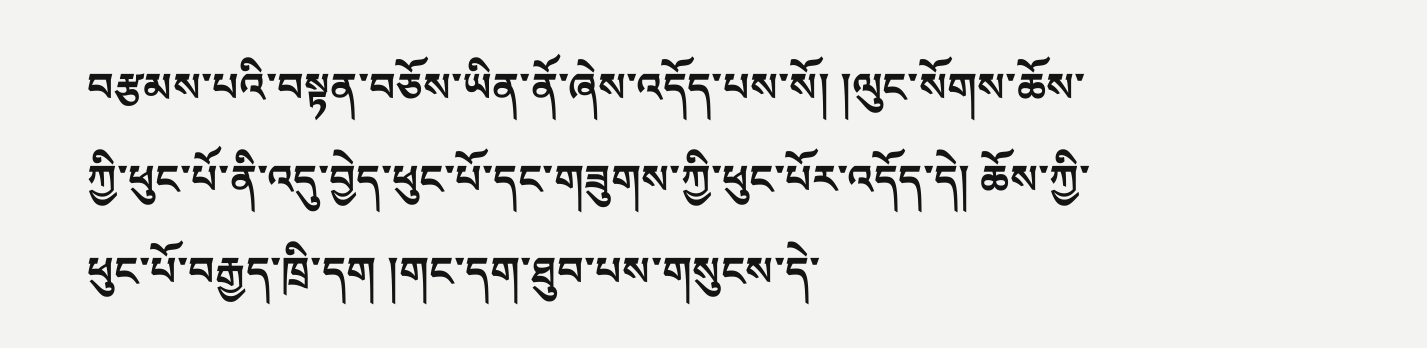བརྩམས་པའི་བསྟན་བཅོས་ཡིན་ནོ་ཞེས་འདོད་པས་སོ། །ལུང་སོགས་ཆོས་ཀྱི་ཕུང་པོ་ནི་འདུ་བྱེད་ཕུང་པོ་དང་གཟུགས་ཀྱི་ཕུང་པོར་འདོད་དེ། ཆོས་ཀྱི་ཕུང་པོ་བརྒྱད་ཁྲི་དག །གང་དག་ཐུབ་པས་གསུངས་དེ་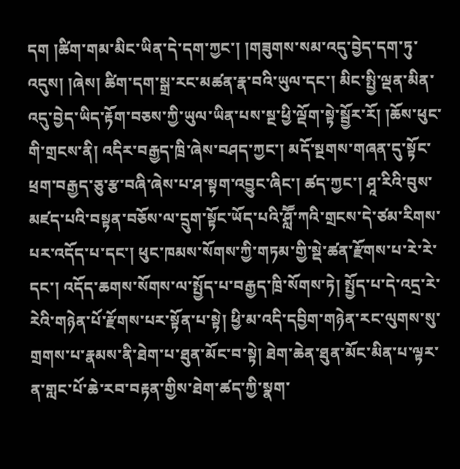དག །ཚིག་གམ་མིང་ཡིན་དེ་དག་ཀྱང་། །གཟུགས་སམ་འདུ་བྱེད་དག་ཏུ་འདུས། །ཞེས། ཚིག་དག་སྒྲ་རང་མཚན་རྣ་བའི་ཡུལ་དང་། མིང་སྤྱི་ལྡན་མིན་འདུ་བྱེད་ཡིད་རྟོག་བཅས་ཀྱི་ཡུལ་ཡིན་པས་སྔ་ཕྱི་ལྡོག་སྟེ་སྦྱོར་རོ། །ཆོས་ཕུང་གི་གྲངས་ནི། འདིར་བརྒྱད་ཁྲི་ཞེས་བཤད་ཀྱང་། མདོ་སྔགས་གཞན་དུ་སྟོང་ཕྲག་བརྒྱད་ཅུ་རྩ་བཞི་ཞེས་པ་ཤ་སྟག་འབྱུང་ཞིང་། ཚད་ཀྱང་། ཤཱ་རིའི་བུས་མཛད་པའི་བསྟན་བཅོས་ལ་དྲུག་སྟོང་ཡོད་པའི་ཤླཽ་ཀའི་གྲངས་དེ་ཙམ་རིགས་པར་འདོད་པ་དང་། ཕུང་ཁམས་སོགས་ཀྱི་གཏམ་གྱི་སྡེ་ཚན་རྫོགས་པ་རེ་རེ་དང་། འདོད་ཆགས་སོགས་ལ་སྤྱོད་པ་བརྒྱད་ཁྲི་སོགས་ཏེ། སྤྱོད་པ་དེ་འདྲ་རེ་རེའི་གཉེན་པོ་རྫོགས་པར་སྟོན་པ་སྟེ། ཕྱི་མ་འདི་དབྱིག་གཉེན་རང་ལུགས་སུ་གྲགས་པ་རྣམས་ནི་ཐེག་པ་ཐུན་མོང་བ་སྟེ། ཐེག་ཆེན་ཐུན་མོང་མིན་པ་ལྟར་ན་གླང་པོ་ཆེ་རབ་བརྟན་གྱིས་ཐེག་ཚད་ཀྱི་སྣག་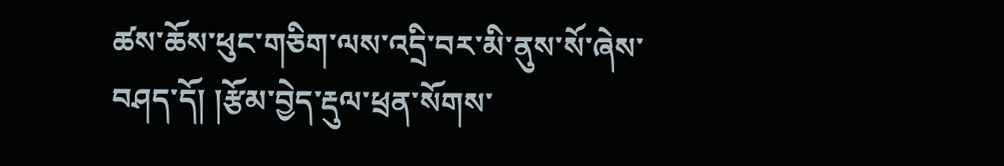ཚས་ཆོས་ཕུང་གཅིག་ལས་འདྲི་བར་མི་ནུས་སོ་ཞེས་བཤད་དོ། །རྩོམ་བྱེད་རྡུལ་ཕྲན་སོགས་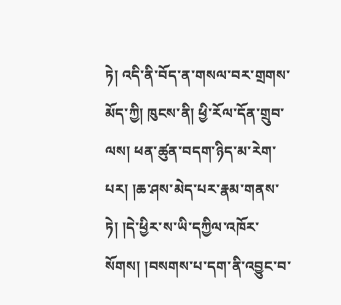ཏེ། འདི་ནི་བོད་ན་གསལ་བར་གྲགས་མོད་ཀྱི། ཁུངས་ནི། ཕྱི་རོལ་དོན་གྲུབ་ལས། ཕན་ཚུན་བདག་ཉིད་མ་རེག་པར། །ཆ་ཤས་མེད་པར་རྣམ་གནས་ཏེ། །དེ་ཕྱིར་ས་ཡི་དཀྱིལ་འཁོར་སོགས། །བསགས་པ་དག་ནི་འབྱུང་བ་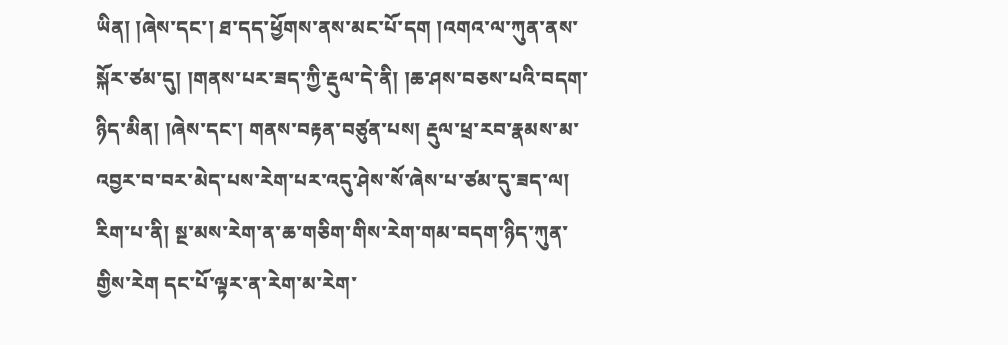ཡིན། །ཞེས་དང་། ཐ་དད་ཕྱོགས་ནས་མང་པོ་དག །འགའ་ལ་ཀུན་ནས་སྐོར་ཙམ་དུ། །གནས་པར་ཟད་ཀྱི་རྡུལ་དེ་ནི། །ཆ་ཤས་བཅས་པའི་བདག་ཉིད་མིན། །ཞེས་དང་། གནས་བརྟན་བཙུན་པས། རྡུལ་ཕྲ་རབ་རྣམས་མ་འབྱར་བ་བར་མེད་པས་རེག་པར་འདུ་ཤེས་སོ་ཞེས་པ་ཙམ་དུ་ཟད་ལ། རིག་པ་ནི། སྔ་མས་རེག་ན་ཆ་གཅིག་གིས་རེག་གམ་བདག་ཉིད་ཀུན་གྱིས་རེག དང་པོ་ལྟར་ན་རེག་མ་རེག་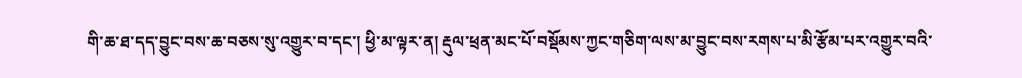གི་ཆ་ཐ་དད་བྱུང་བས་ཆ་བཅས་སུ་འགྱུར་བ་དང་། ཕྱི་མ་ལྟར་ན། རྡུལ་ཕྲན་མང་པོ་བསྡོམས་ཀྱང་གཅིག་ལས་མ་བྱུང་བས་རགས་པ་མི་རྩོམ་པར་འགྱུར་བའི་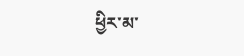ཕྱིར་མ་